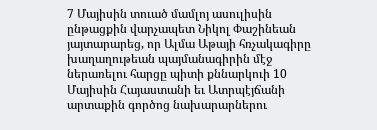7 Մայիսին տուած մամլոյ ասուլիսին ընթացքին վարչապետ Նիկոլ Փաշինեան յայտարարեց, որ Ալմա Աթայի հռչակագիրը խաղաղութեան պայմանագիրին մէջ ներառելու հարցը պիտի քննարկուի 10 Մայիսին Հայաստանի եւ Ատրպէյճանի արտաքին գործոց նախարարներու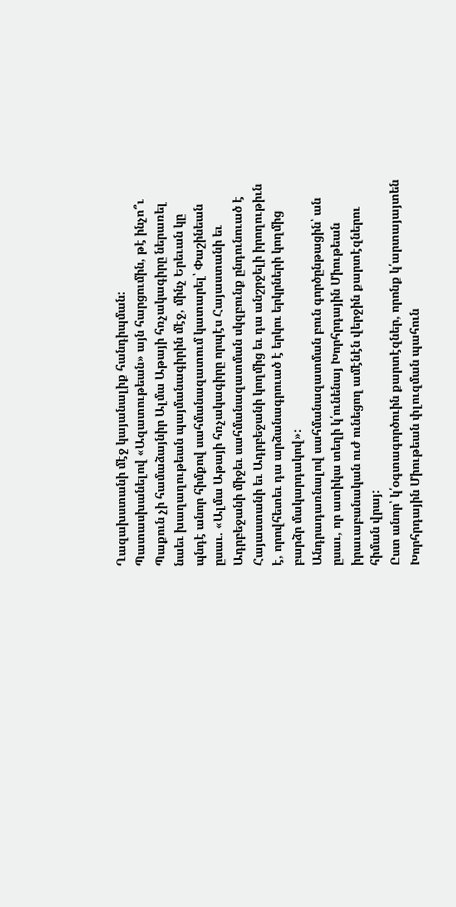Ղազախստանի մէջ կայանալիք հանդիպման:
Պատասխանելով «Ազատութեան» այն հարցումին, թէ ինչո՞ւ Պաքուն չի համաձայնիր Ալմա Աթայի հռչակագիրը ներառել նաեւ խաղաղութեան պայմանագիրին մէջ, մինչ Երեւան կը պնդէ անոր հիմքով սահմանազատում կատարել՝ Փաշինեան ըսաւ. «Ալմա Աթայի հռչակագիրը որպէս Հայաստանի եւ Ադրբեջանի միջեւ սահմանազատման սկզբունք ընդունուած է Հայաստանի եւ Ադրբեջանի կողմից եւ դա անշրջելի իրողութիւն է, որովհետեւ դա արձանագրուած է երկու երկրների կողմից բարձր մակարդակով»:
Անդրադառնալով սահմանազատման բուն գործընթացին՝ ան ըսաւ, որ ատիկա տեղի կ՛ունենայ Խորհրդային Միութեան իրաւաբանական ուժ ունեցող ամէնէն վերջին քարտէզներու հիման վրայ:
Ըստ անոր՝ կ՛օգտագործուին քարտէզներ, որոնք կ՛արտայայտեն Խորհրդային Միութեան փլուզման պահուն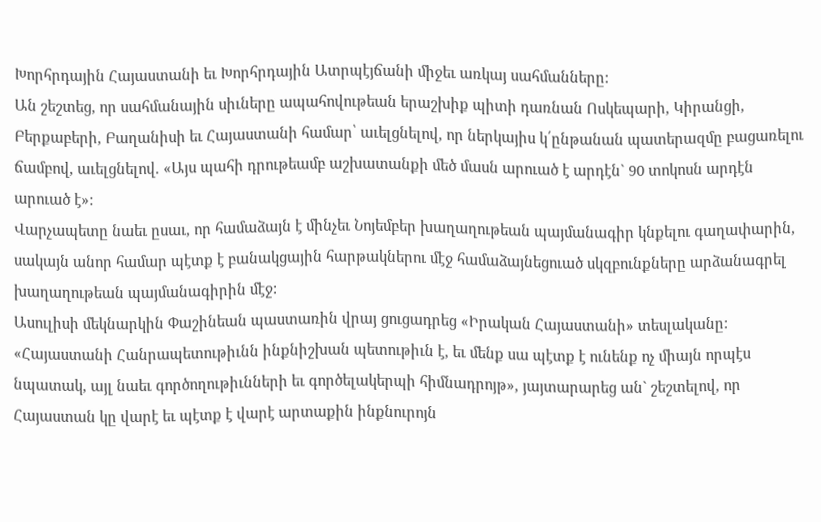Խորհրդային Հայաստանի եւ Խորհրդային Ատրպէյճանի միջեւ առկայ սահմանները:
Ան շեշտեց, որ սահմանային սիւները ապահովութեան երաշխիք պիտի դառնան Ոսկեպարի, Կիրանցի, Բերքաբերի, Բաղանիսի եւ Հայաստանի համար՝ աւելցնելով, որ ներկայիս կ՛ընթանան պատերազմը բացառելու ճամբով, աւելցնելով. «Այս պահի դրութեամբ աշխատանքի մեծ մասն արուած է արդէն` 90 տոկոսն արդէն արուած է»:
Վարչապետը նաեւ ըսաւ, որ համաձայն է մինչեւ Նոյեմբեր խաղաղութեան պայմանագիր կնքելու գաղափարին, սակայն անոր համար պէտք է բանակցային հարթակներու մէջ համաձայնեցուած սկզբունքները արձանագրել խաղաղութեան պայմանագիրին մէջ:
Ասուլիսի մեկնարկին Փաշինեան պաստառին վրայ ցուցադրեց «Իրական Հայաստանի» տեսլականը:
«Հայաստանի Հանրապետութիւնն ինքնիշխան պետութիւն է, եւ մենք սա պէտք է ունենք ոչ միայն որպէս նպատակ, այլ նաեւ գործողութիւնների եւ գործելակերպի հիմնադրոյթ», յայտարարեց ան` շեշտելով, որ Հայաստան կը վարէ եւ պէտք է վարէ արտաքին ինքնուրոյն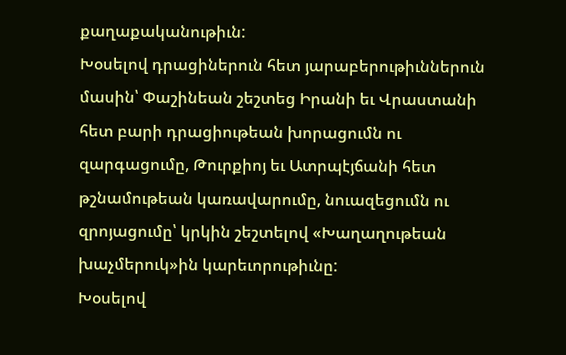քաղաքականութիւն:
Խօսելով դրացիներուն հետ յարաբերութիւններուն մասին՝ Փաշինեան շեշտեց Իրանի եւ Վրաստանի հետ բարի դրացիութեան խորացումն ու զարգացումը, Թուրքիոյ եւ Ատրպէյճանի հետ թշնամութեան կառավարումը, նուազեցումն ու զրոյացումը՝ կրկին շեշտելով «Խաղաղութեան խաչմերուկ»ին կարեւորութիւնը:
Խօսելով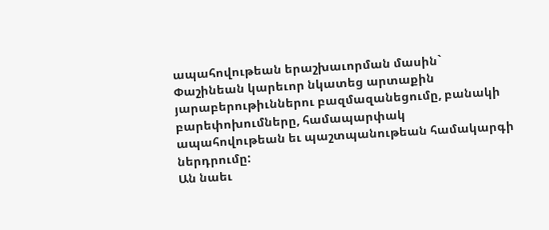ապահովութեան երաշխաւորման մասին` Փաշինեան կարեւոր նկատեց արտաքին յարաբերութիւններու բազմազանեցումը, բանակի բարեփոխումները, համապարփակ ապահովութեան եւ պաշտպանութեան համակարգի ներդրումը:
Ան նաեւ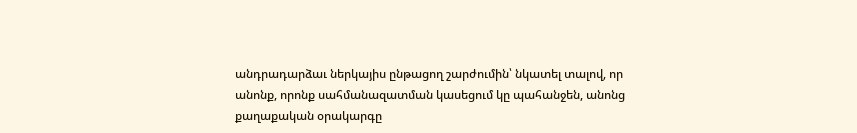անդրադարձաւ ներկայիս ընթացող շարժումին՝ նկատել տալով, որ անոնք, որոնք սահմանազատման կասեցում կը պահանջեն, անոնց քաղաքական օրակարգը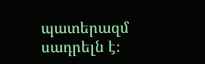պատերազմ սադրելն է։